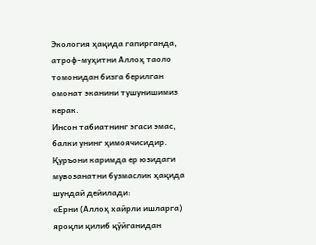Экология ҳақида гапирганда, атроф-муҳитни Аллоҳ таоло томонидан бизга берилган омонат эканини тушунишимиз керак.
Инсон табиатнинг эгаси эмас, балки унинг ҳимоячисидир. Қуръони каримда ер юзидаги мувозанатни бузмаслик ҳақида шундай дейилади:
«Ерни (Аллоҳ хайрли ишларга) яроқли қилиб қўйганидан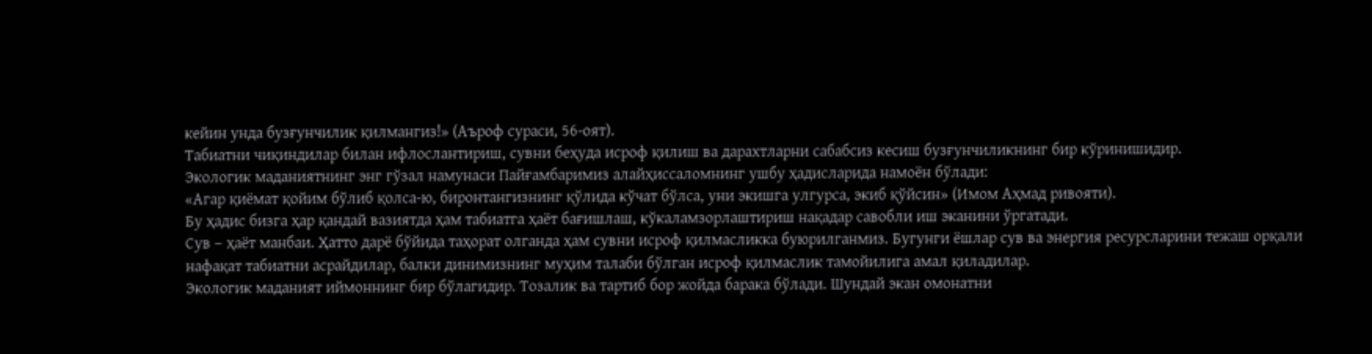кейин унда бузғунчилик қилмангиз!» (Аъроф сураси, 56-оят).
Табиатни чиқиндилар билан ифлослантириш, сувни беҳуда исроф қилиш ва дарахтларни сабабсиз кесиш бузғунчиликнинг бир кўринишидир.
Экологик маданиятнинг энг гўзал намунаси Пайғамбаримиз алайҳиссаломнинг ушбу ҳадисларида намоён бўлади:
«Агар қиёмат қойим бўлиб қолса-ю, биронтангизнинг қўлида кўчат бўлса, уни экишга улгурса, экиб қўйсин» (Имом Аҳмад ривояти).
Бу ҳадис бизга ҳар қандай вазиятда ҳам табиатга ҳаёт бағишлаш, кўкаламзорлаштириш нақадар савобли иш эканини ўргатади.
Сув – ҳаёт манбаи. Ҳатто дарё бўйида таҳорат олганда ҳам сувни исроф қилмасликка буюрилганмиз. Бугунги ёшлар сув ва энергия ресурсларини тежаш орқали нафақат табиатни асрайдилар, балки динимизнинг муҳим талаби бўлган исроф қилмаслик тамойилига амал қиладилар.
Экологик маданият иймоннинг бир бўлагидир. Тозалик ва тартиб бор жойда барака бўлади. Шундай экан омонатни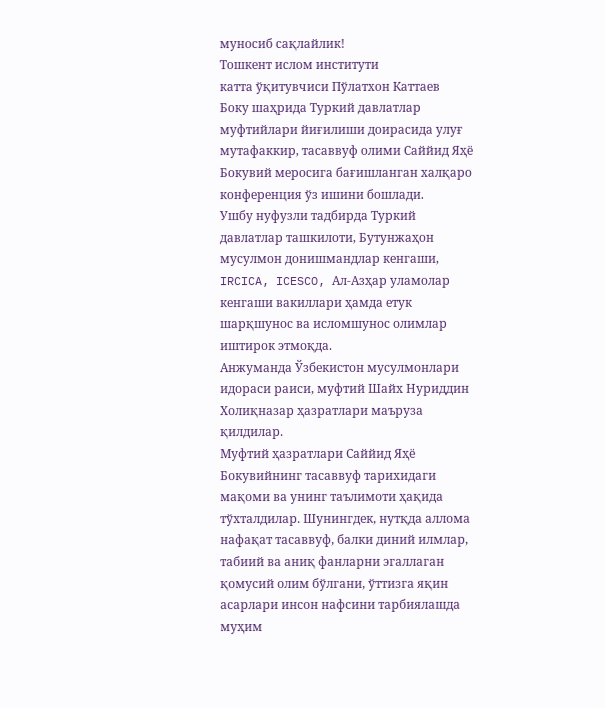муносиб сақлайлик!
Тошкент ислом институти
катта ўқитувчиси Пўлатхон Каттаев
Боку шаҳрида Туркий давлатлар муфтийлари йиғилиши доирасида улуғ мутафаккир, тасаввуф олими Саййид Яҳё Бокувий меросига бағишланган халқаро конференция ўз ишини бошлади.
Ушбу нуфузли тадбирда Туркий давлатлар ташкилоти, Бутунжаҳон мусулмон донишмандлар кенгаши, IRCICA, ICESCO, Ал-Азҳар уламолар кенгаши вакиллари ҳамда етук шарқшунос ва исломшунос олимлар иштирок этмоқда.
Анжуманда Ўзбекистон мусулмонлари идораси раиси, муфтий Шайх Нуриддин Холиқназар ҳазратлари маъруза қилдилар.
Муфтий ҳазратлари Саййид Яҳё Бокувийнинг тасаввуф тарихидаги мақоми ва унинг таълимоти ҳақида тўхталдилар. Шунингдек, нутқда аллома нафақат тасаввуф, балки диний илмлар, табиий ва аниқ фанларни эгаллаган қомусий олим бўлгани, ўттизга яқин асарлари инсон нафсини тарбиялашда муҳим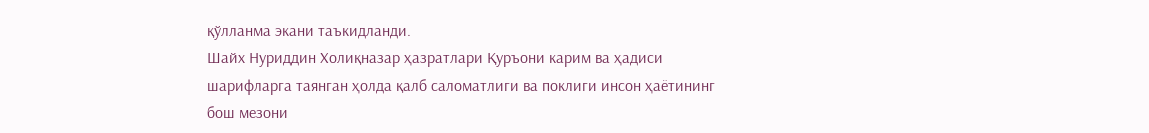қўлланма экани таъкидланди.
Шайх Нуриддин Холиқназар ҳазратлари Қуръони карим ва ҳадиси шарифларга таянган ҳолда қалб саломатлиги ва поклиги инсон ҳаётининг бош мезони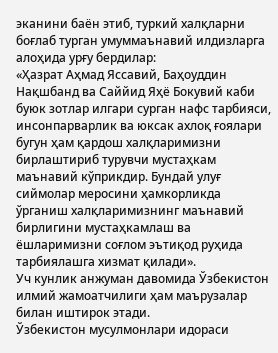эканини баён этиб, туркий халқларни боғлаб турган умуммаънавий илдизларга алоҳида урғу бердилар:
«Ҳазрат Аҳмад Яссавий, Баҳоуддин Нақшбанд ва Саййид Яҳё Бокувий каби буюк зотлар илгари сурган нафс тарбияси, инсонпарварлик ва юксак ахлоқ ғоялари бугун ҳам қардош халқларимизни бирлаштириб турувчи мустаҳкам маънавий кўприкдир. Бундай улуғ сиймолар меросини ҳамкорликда ўрганиш халқларимизнинг маънавий бирлигини мустаҳкамлаш ва ёшларимизни соғлом эътиқод руҳида тарбиялашга хизмат қилади».
Уч кунлик анжуман давомида Ўзбекистон илмий жамоатчилиги ҳам маърузалар билан иштирок этади.
Ўзбекистон мусулмонлари идораси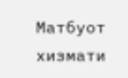Матбуот хизмати